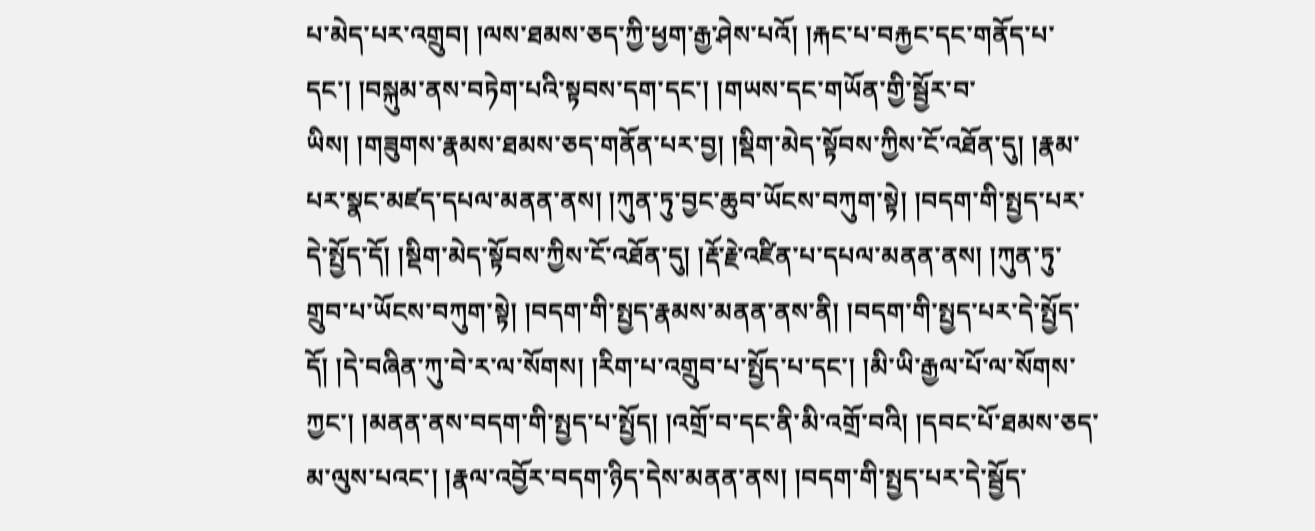པ་མེད་པར་འགྲུབ། །ལས་ཐམས་ཅད་ཀྱི་ཕྱག་རྒྱ་ཤེས་པའོ། །རྐང་པ་བརྐྱང་དང་གནོད་པ་དང་། །བསྐུམ་ནས་བཏེག་པའི་སྟབས་དག་དང་། །གཡས་དང་གཡོན་གྱི་སྦྱོར་བ་ཡིས། །གཟུགས་རྣམས་ཐམས་ཅད་གནོན་པར་བྱ། །སྡིག་མེད་སྟོབས་ཀྱིས་ངོ་འཐོན་དུ། །རྣམ་པར་སྣང་མཛད་དཔལ་མནན་ནས། །ཀུན་ཏུ་བྱང་ཆུབ་ཡོངས་བཀུག་སྟེ། །བདག་གི་སྤྱད་པར་དེ་སྤྱོད་དོ། །སྡིག་མེད་སྟོབས་ཀྱིས་ངོ་འཐོན་དུ། །རྡོ་རྗེ་འཛིན་པ་དཔལ་མནན་ནས། །ཀུན་ཏུ་གྲུབ་པ་ཡོངས་བཀུག་སྟེ། །བདག་གི་སྤྱད་རྣམས་མནན་ནས་ནི། །བདག་གི་སྤྱད་པར་དེ་སྤྱོད་དོ། །དེ་བཞིན་ཀུ་བེ་ར་ལ་སོགས། །རིག་པ་འགྲུབ་པ་སྤྱོད་པ་དང་། །མི་ཡི་རྒྱལ་པོ་ལ་སོགས་ཀྱང་། །མནན་ནས་བདག་གི་སྤྱད་པ་སྤྱོད། །འགྲོ་བ་དང་ནི་མི་འགྲོ་བའི། །དབང་པོ་ཐམས་ཅད་མ་ལུས་པའང་། །རྣལ་འབྱོར་བདག་ཉིད་དེས་མནན་ནས། །བདག་གི་སྤྱད་པར་དེ་སྦྱོད་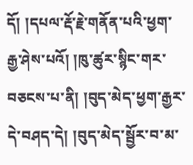དོ། །དཔལ་རྡོ་རྗེ་གནོན་པའི་ཕྱག་རྒྱ་ཤེས་པའོ། །ཁུ་ཚུར་སྙིང་གར་བཅངས་པ་ནི། །བུད་མེད་ཕྱག་རྒྱར་དེ་བཤད་དེ། །བུད་མེད་སྦྱོར་བ་མ་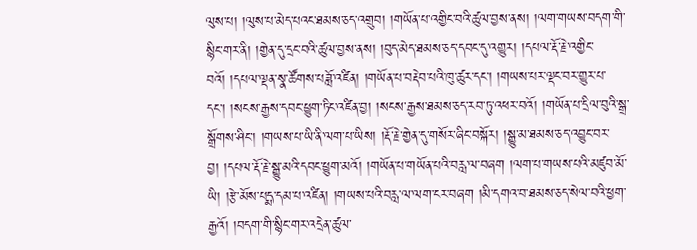ལུས་པ། །ལུས་པ་མེད་པའང་ཐམས་ཅད་འགྲུབ། །གཡོན་པ་འགྱིང་བའི་ཚུལ་བྱས་ནས། །ལག་གཡས་བདག་གི་སྙིང་གར་ནི། །གྱེན་དུ་དྲང་བའི་ཚུལ་བྱས་ནས། །བུད་མེད་ཐམས་ཅད་དབང་དུ་འགྱུར། །དཔལ་རྡོ་རྗེ་འགྱིང་བའོ། །དཔལ་ལྡན་སྣ་ཚོགས་པཟློ་འཛིན། །གཡོན་པ་བརྡེབ་པའི་ཁུ་ཚུར་དང་། །གཡས་པར་ལྡང་བར་གྱུར་པ་དང་། །སངས་རྒྱས་དབང་ཕྱུག་ཏིང་འཛིན་བྱ། །སངས་རྒྱས་ཐམས་ཅད་རབ་ཏུ་འཕར་བའོ། །གཡོན་པ་དྲིལ་བུའི་སྒྲ་སྒྲོགས་ཤིང་། །གཡས་པ་ཡི་ནི་ལག་པ་ཡིས། །རྡོ་རྗེ་གྱེན་དུ་གསོར་ཞིང་བསྐོར། །སྒྱུ་མ་ཐམས་ཅད་འབྱུང་བར་བྱ། །དཔལ་རྡོ་རྗེ་སྒྱུ་མའི་དབང་ཕྱུག་མའོ། །གཡོན་པ་གཡོན་པའི་བརླ་ལ་བཞག །ལག་པ་གཡས་པའི་མཛུབ་མོ་ཡི། །རྩེ་མོས་པདྨ་དམ་པ་འཛིན། །གཡས་པའི་བརླ་ལ་ལག་ངར་བཞག །མི་དགའ་བ་ཐམས་ཅད་སེལ་བའི་ཕྱག་རྒྱའོ། །བདག་གི་སྙིང་གར་འདྲེན་ཚུལ་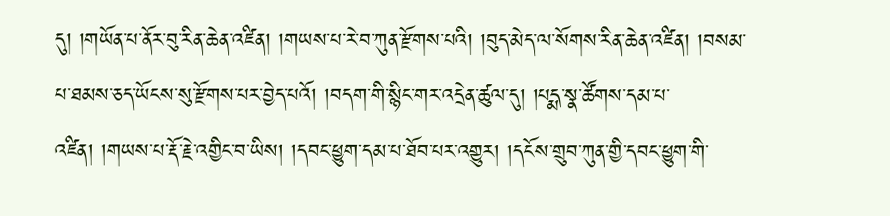དུ། །གཡོན་པ་ནོར་བུ་རིན་ཆེན་འཛིན། །གཡས་པ་རེ་བ་ཀུན་རྫོགས་པའི། །བུད་མེད་ལ་སོགས་རིན་ཆེན་འཛིན། །བསམ་པ་ཐམས་ཅད་ཡོངས་སུ་རྫོགས་པར་བྱེད་པའོ། །བདག་གི་སྙིང་གར་འདྲེན་ཚུལ་དུ། །པདྨ་སྣ་ཚོགས་དམ་པ་འཛིན། །གཡས་པ་རྡོ་རྗེ་འགྱིང་བ་ཡིས། །དབང་ཕྱུག་དམ་པ་ཐོབ་པར་འགྱུར། །དངོས་གྲུབ་ཀུན་གྱི་དབང་ཕྱུག་གི་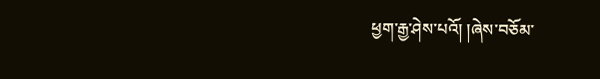ཕྱག་རྒྱ་ཤེས་པའོ། །ཞེས་བཅོམ་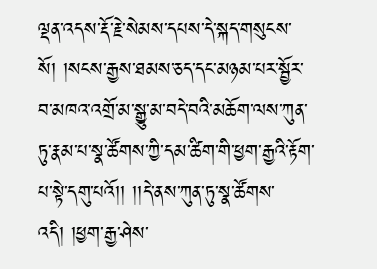ལྡན་འདས་རྡོ་རྗེ་སེམས་དཔས་དེ་སྐད་གསུངས་སོ། །སངས་རྒྱས་ཐམས་ཅད་དང་མཉམ་པར་སྦྱོར་བ་མཁའ་འགྲོ་མ་སྒྱུ་མ་བདེ་བའི་མཆོག་ལས་ཀུན་ཏུ་རྣམ་པ་སྣ་ཚོགས་ཀྱི་དམ་ཚིག་གི་ཕྱག་རྒྱའི་རྟོག་པ་སྟེ་དགུ་པའོ།། །།དེ་ནས་ཀུན་ཏུ་སྣ་ཚོགས་འདི། །ཕྱག་རྒྱ་ཤེས་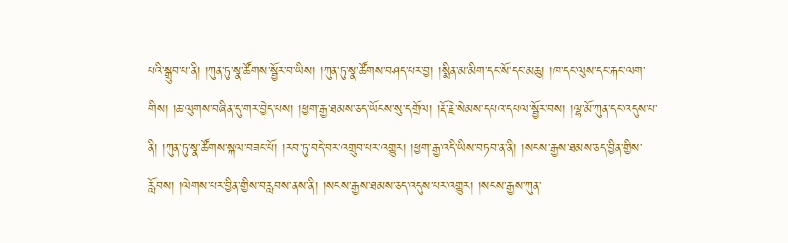པའི་སྒྲུབ་པ་ནི། །ཀུན་ཏུ་སྣ་ཚོགས་སྦྱོར་བ་ཡིས། །ཀུན་ཏུ་སྣ་ཚོགས་བཤད་པར་བྱ། །སྨིན་མ་མིག་དང་སོ་དང་མཆུ། །ཁ་དང་ལུས་དང་རྐང་ལག་གིས། །ཆ་ལུགས་བཞིན་དུ་གར་བྱེད་པས། །ཕྱག་རྒྱ་ཐམས་ཅད་ཡོངས་སུ་དགྲོལ། །རྡོ་རྗེ་སེམས་དཔའ་དཔལ་སྦྱོར་བས། །ལྷ་མོ་ཀུན་དང་འདུས་པ་ནི། །ཀུན་ཏུ་སྣ་ཚོགས་སྐལ་བཟང་པོ། །རབ་ཏུ་བདེ་བར་འགྲུབ་པར་འགྱུར། །ཕྱག་རྒྱ་འདི་ཡིས་བཏབ་ན་ནི། །སངས་རྒྱས་ཐམས་ཅད་བྱིན་གྱིས་རློབས། །ལེགས་པར་བྱིན་གྱིས་བརླབས་ནས་ནི། །སངས་རྒྱས་ཐམས་ཅད་འདུས་པར་འགྱུར། །སངས་རྒྱས་ཀུན་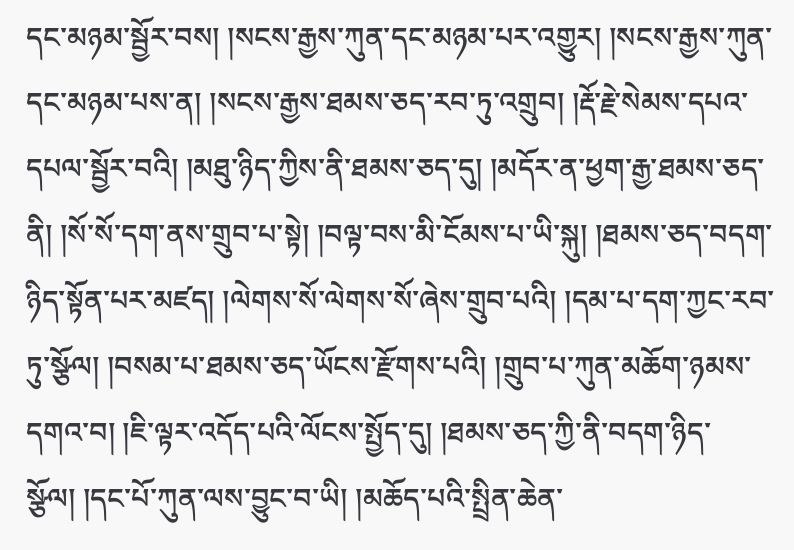དང་མཉམ་སྦྱོར་བས། །སངས་རྒྱས་ཀུན་དང་མཉམ་པར་འགྱུར། །སངས་རྒྱས་ཀུན་དང་མཉམ་པས་ན། །སངས་རྒྱས་ཐམས་ཅད་རབ་ཏུ་འགྲུབ། །རྡོ་རྗེ་སེམས་དཔའ་དཔལ་སྦྱོར་བའི། །མཐུ་ཉིད་ཀྱིས་ནི་ཐམས་ཅད་དུ། །མདོར་ན་ཕྱག་རྒྱ་ཐམས་ཅད་ནི། །སོ་སོ་དག་ནས་གྲུབ་པ་སྟེ། །བལྟ་བས་མི་ངོམས་པ་ཡི་སྐུ། །ཐམས་ཅད་བདག་ཉིད་སྟོན་པར་མཛད། །ལེགས་སོ་ལེགས་སོ་ཞེས་གྲུབ་པའི། །དམ་པ་དག་ཀྱང་རབ་ཏུ་སྩོལ། །བསམ་པ་ཐམས་ཅད་ཡོངས་རྫོགས་པའི། །གྲུབ་པ་ཀུན་མཆོག་ཉམས་དགའ་བ། །ཇི་ལྟར་འདོད་པའི་ལོངས་སྤྱོད་དུ། །ཐམས་ཅད་ཀྱི་ནི་བདག་ཉིད་སྩོལ། །དང་པོ་ཀུན་ལས་བྱུང་བ་ཡི། །མཆོད་པའི་སྤྲིན་ཆེན་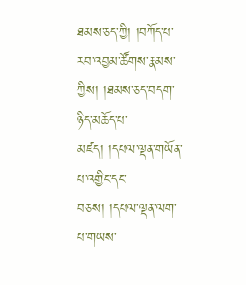ཐམས་ཅད་ཀྱི། །བཀོད་པ་རབ་འབྱམ་ཚོགས་རྣམས་ཀྱིས། །ཐམས་ཅད་བདག་ཉིད་མཆོད་པ་མཛད། །དཔལ་ལྡན་གཡོན་པ་འགྱིང་དང་བཅས། །དཔལ་ལྡན་ལག་པ་གཡས་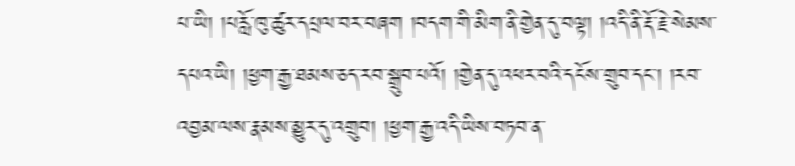པ་ཡི། །པརློ་ཁུ་ཚུར་དཔྲལ་བར་བཞག །བདག་གི་མིག་ནི་གྱེན་དུ་བལྟ། །འདི་ནི་རྡོ་རྗེ་སེམས་དཔའ་ཡི། །ཕྱག་རྒྱ་ཐམས་ཅད་རབ་སྒྲུབ་པའོ། །གྱེན་དུ་འཕར་བའི་དངོས་གྲུབ་དང་། །རབ་འབྱམ་ལས་རྣམས་མྱུར་དུ་འགྲུབ། །ཕྱག་རྒྱ་འདི་ཡིས་བཏབ་ན་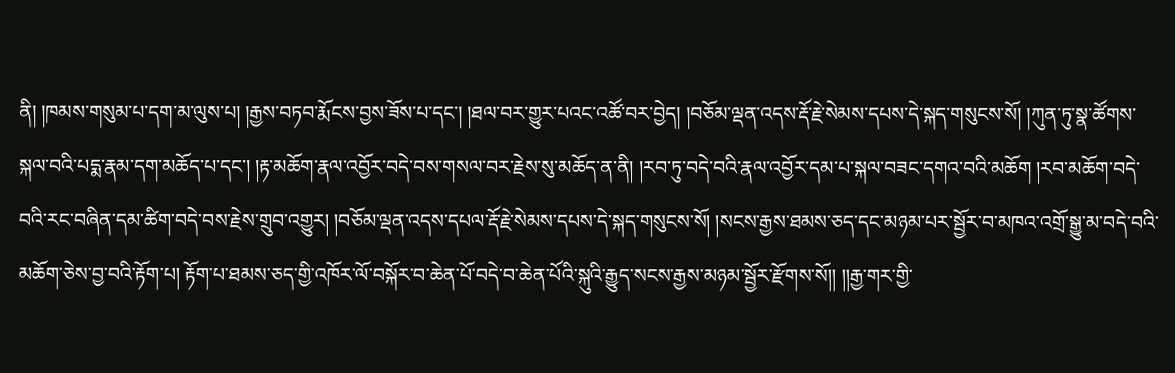ནི། །ཁམས་གསུམ་པ་དག་མ་ལུས་པ། །རྒྱས་བཏབ་རྨོངས་བྱས་ཟོས་པ་དང་། །ཐལ་བར་གྱུར་པའང་འཚོ་བར་བྱེད། །བཅོམ་ལྡན་འདས་རྡོ་རྗེ་སེམས་དཔས་དེ་སྐད་གསུངས་སོ། །ཀུན་ཏུ་སྣ་ཚོགས་སྐལ་བའི་པདྨ་རྣམ་དག་མཆོད་པ་དང་། །རྟ་མཆོག་རྣལ་འབྱོར་བདེ་བས་གསལ་བར་རྗེས་སུ་མཆོད་ན་ནི། །རབ་ཏུ་བདེ་བའི་རྣལ་འབྱོར་དམ་པ་སྐལ་བཟང་དགའ་བའི་མཆོག །རབ་མཆོག་བདེ་བའི་རང་བཞིན་དམ་ཚིག་བདེ་བས་རྗེས་གྲུབ་འགྱུར། །བཅོམ་ལྡན་འདས་དཔལ་རྡོ་རྗེ་སེམས་དཔས་དེ་སྐད་གསུངས་སོ། །སངས་རྒྱས་ཐམས་ཅད་དང་མཉམ་པར་སྦྱོར་བ་མཁའ་འགྲོ་སྒྱུ་མ་བདེ་བའི་མཆོག་ཅེས་བྱ་བའི་རྟོག་པ། རྟོག་པ་ཐམས་ཅད་གྱི་འཁོར་ལོ་བསྐོར་བ་ཆེན་པོ་བདེ་བ་ཆེན་པོའི་སྐུའི་རྒྱུད་སངས་རྒྱས་མཉམ་སྦྱོར་རྫོགས་སོ།། །།རྒྱ་གར་གྱི་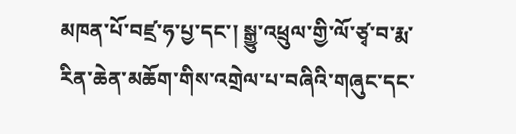མཁན་པོ་བཛྲ་ཧ་པྱ་དང་། སྒྱུ་འཕྲུལ་གྱི་ལོ་ཙྭ་བ་རྨ་རིན་ཆེན་མཆོག་གིས་འགྲེལ་པ་བཞིའི་གཞུང་དང་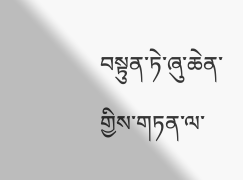བསྟུན་ཏེ་ཞུ་ཆེན་གྱིས་གཏན་ལ་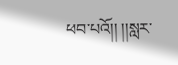ཕབ་པའོ།། །།སླར་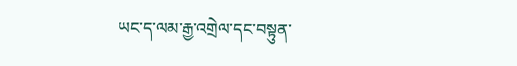ཡང་ད་ལམ་རྒྱ་འགྲེལ་དང་བསྟུན་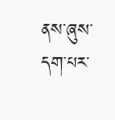ནས་ཞུས་དག་པར་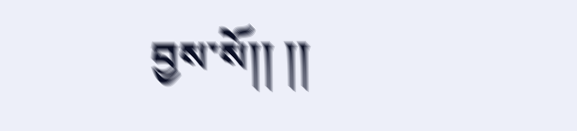བྱས་སོ།། །།